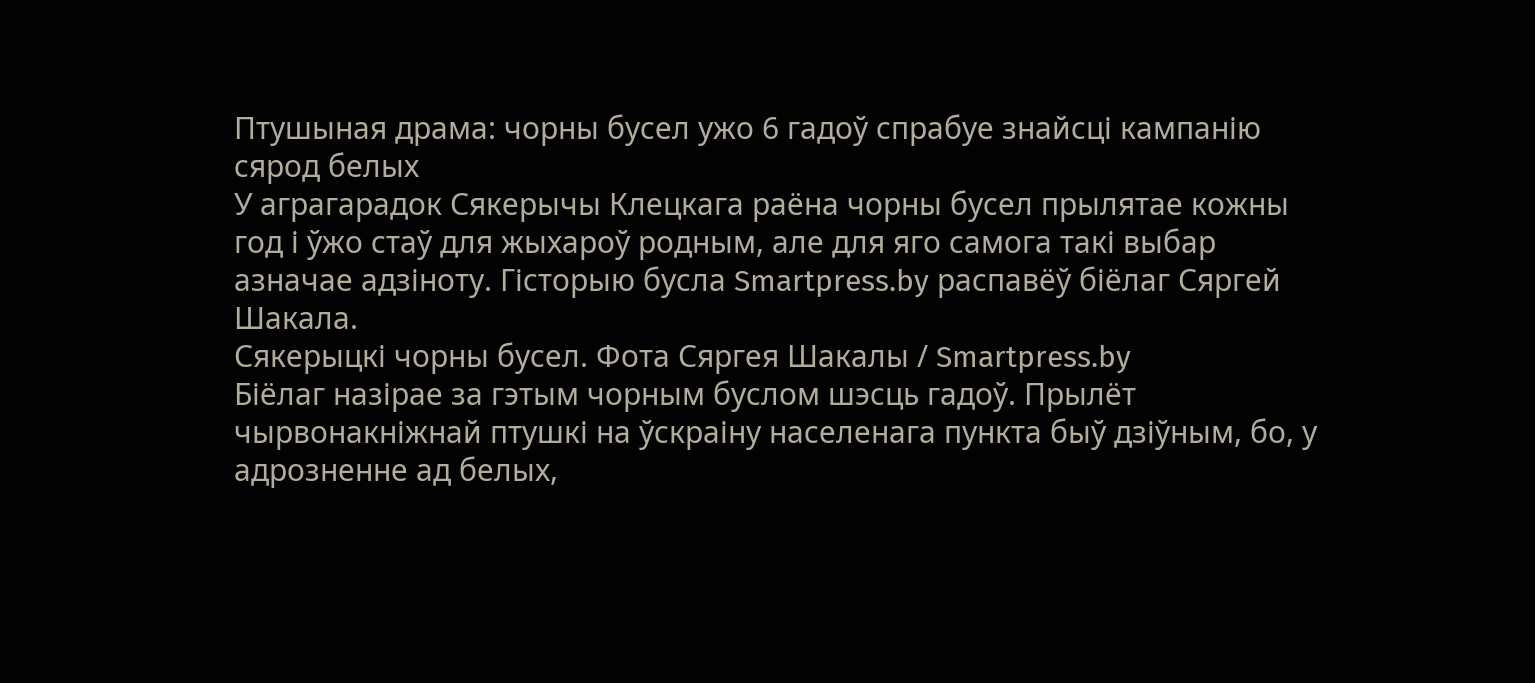Птушыная драма: чорны бусел ужо 6 гадоў спрабуе знайсці кампанію сярод белых
У аграгарадок Сякерычы Клецкага раёна чорны бусел прылятае кожны год і ўжо стаў для жыхароў родным, але для яго самога такі выбар азначае адзіноту. Гісторыю бусла Smartpress.by распавёў біёлаг Сяргей Шакала.
Сякерыцкі чорны бусел. Фота Сяргея Шакалы / Smartpress.by
Біёлаг назірае за гэтым чорным буслом шэсць гадоў. Прылёт чырвонакніжнай птушкі на ўскраіну населенага пункта быў дзіўным, бо, у адрозненне ад белых,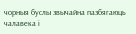чорныя буслы звычайна пазбягаюць чалавека і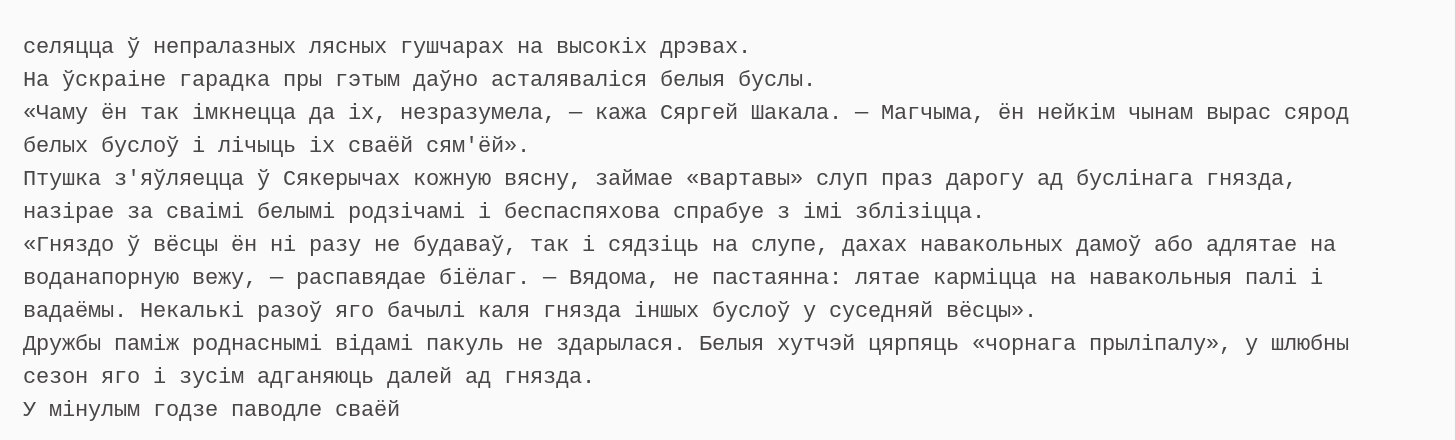селяцца ў непралазных лясных гушчарах на высокіх дрэвах.
На ўскраіне гарадка пры гэтым даўно асталяваліся белыя буслы.
«Чаму ён так імкнецца да іх, незразумела, — кажа Сяргей Шакала. — Магчыма, ён нейкім чынам вырас сярод белых буслоў і лічыць іх сваёй сям'ёй».
Птушка з'яўляецца ў Сякерычах кожную вясну, займае «вартавы» слуп праз дарогу ад буслінага гнязда, назірае за сваімі белымі родзічамі і беспаспяхова спрабуе з імі зблізіцца.
«Гняздо ў вёсцы ён ні разу не будаваў, так і сядзіць на слупе, дахах навакольных дамоў або адлятае на воданапорную вежу, — распавядае біёлаг. — Вядома, не пастаянна: лятае карміцца на навакольныя палі і вадаёмы. Некалькі разоў яго бачылі каля гнязда іншых буслоў у суседняй вёсцы».
Дружбы паміж роднаснымі відамі пакуль не здарылася. Белыя хутчэй цярпяць «чорнага прыліпалу», у шлюбны сезон яго і зусім адганяюць далей ад гнязда.
У мінулым годзе паводле сваёй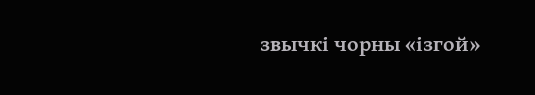звычкі чорны «ізгой»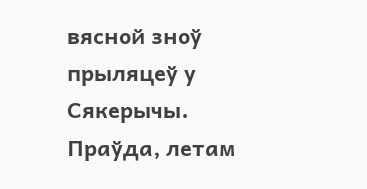вясной зноў прыляцеў у Сякерычы. Праўда, летам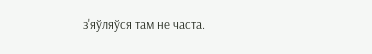з'яўляўся там не часта.